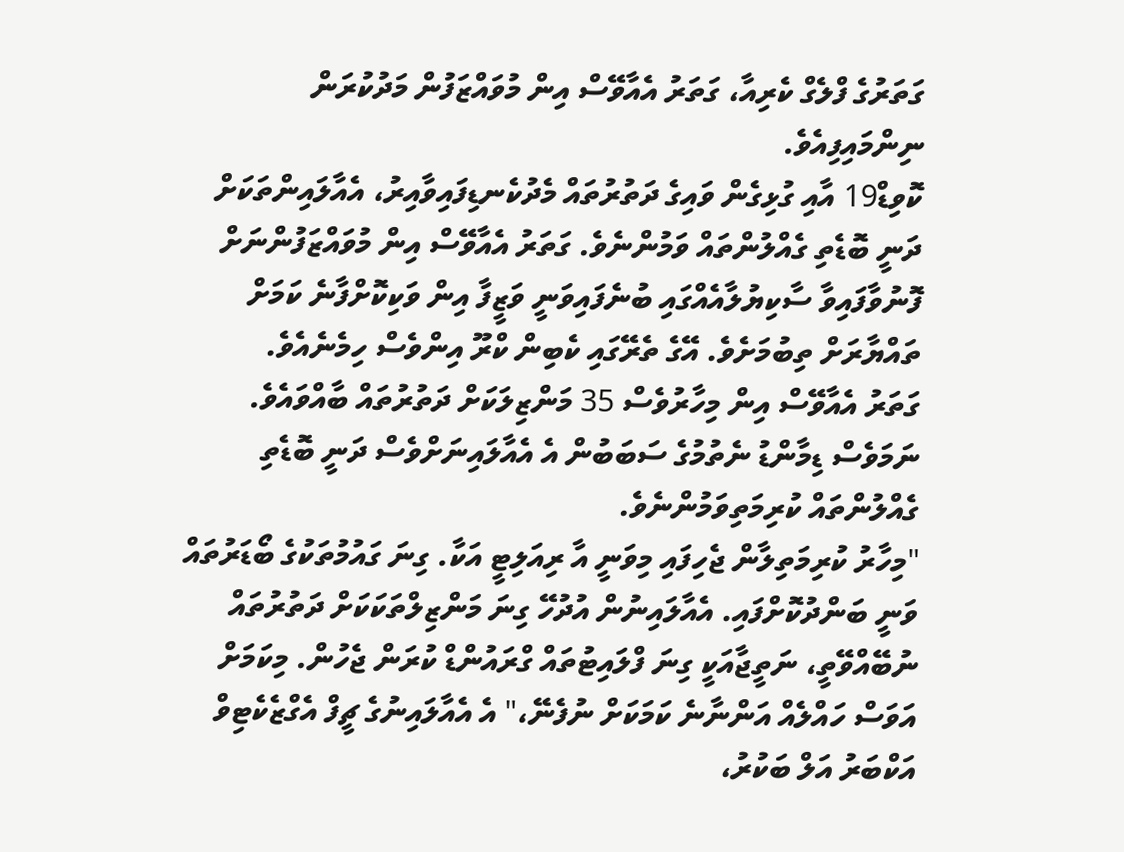ގަތަރުގެ ފްލެގް ކެރިއާ، ގަތަރު އެއާވޭސް އިން މުވައްޒަފުން މަދުކުރަން ނިންމައިފިއެވެ.
ކޮވިޑް19 އާއި ގުޅިގެން ވައިގެ ދަތުރުތައް މެދުކެނޑިފައިވާއިރު، އެއާލައިންތަކަށް ދަނީ ބޮޑެތި ގެއްލުންތައް ވަމުންނެވެ. ގަތަރު އެއާވޭސް އިން މުވައްޒަފުންނަށް ފޮނުވާފައިވާ ސާކިޔުލާއެއްގައި ބުނެފައިވަނީ ވަޒީފާ އިން ވަކިކޮށްފާނެ ކަމަށް ތައްޔާރަށް ތިބުމަށެވެ. އޭގެ ތެރޭގައި ކެބިން ކްރޫ އިންވެސް ހިމެނެއެވެ.
ގަތަރު އެއާވޭސް އިން މިހާރުވެސް 35 މަންޒިލަކަށް ދަތުރުތައް ބާއްވައެވެ. ނަމަވެސް ޑިމާންޑު ނެތުމުގެ ސަބަބުން އެ އެއާލައިނަށްވެސް ދަނީ ބޮޑެތި ގެއްލުންތައް ކުރިމަތިވަމުންނެވެ.
"މިހާރު ކުރިމަތިލާން ޖެހިފައި މިވަނީ އާ ރިއަލިޓީ އަކާ. ގިނަ ގައުމުތަކުގެ ބޯޑަރުތައް ވަނީ ބަންދުކޮށްފައި. އެއާލައިނުން އުދުހޭ ގިނަ މަންޒިލްތަކަކަށް ދަތުރުތައް ނުބޭއްވޭތީ، ނަތީޖާއަކީ ގިނަ ފްލައިޓުތައް ގްރައުންޑް ކުރަން ޖެހުން. މިކަމަށް އަވަސް ހައްލެއް އަންނާނެ ކަމަކަށް ނުފެނޭ،" އެ އެއާލައިނުގެ ޗީފް އެގްޒެކެޓިވް އަކްބަރު އަލް ބަކުރު،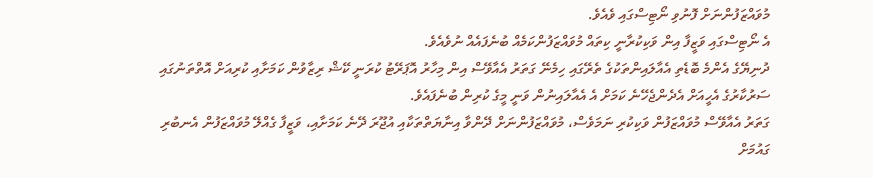މުވައްޒަފުންނަށް ފޮނުވި ނޯޓިސްގައި ވެއެވެ.
އެ ނޯޓިސްގައި ވަޒީފާ އިން ވަކިކުރާނީ ކިތައް މުވައްޒަފުންކަމެއް ބުނެފައެއް ނުވެއެވެ.
ދުނިޔޭގެ އެންމެ ބޮޑެތި އެއާލައިންތަކުގެ ތެރޭގައި ހިމެނޭ ގަތަރު އެއާވޭސް އިން މިހާރު އޮޕަރޭޓު ކުރަނީ ކޭޝް ރިޒާވުން ކަމަށާއި ކުރިއަށް އޮތްތަނުގައި ސަރުކާރުގެ އެހީއަށް އެދެންޖެހޭނެ ކަމަށް އެ އެއާލައިނުން ވަނީ މީގެ ކުރިން ބުނެފައެވެ.
ގަތަރު އެއާވޭސް މުވައްޒަފުން ވަކިކުރި ނަމަވެސް، މުވައްޒަފުންނަށް ދޭންވާ އިނާޔަތްތަކާއި އުޖޫރަ ދޭނެ ކަމަށާއި، ވަޒީފާ ގެއްލޭ މުވައްޒަފުން އެނބުރި ގައުމަށް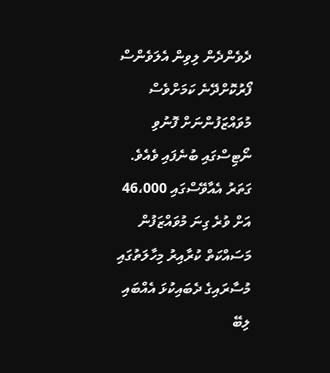ދެވެންދެން ލިވިން އެލަވެންސް ފޯރުކޮށްދޭނެ ކަމަށްވެސް މުވައްޒަފުންނަށް ފޮނުވި ނޯޓިސްގައި ބުނެފައި ވެއެވެ.
ގަތަރު އެއާވޭސްގައި 46،000 އަށް ވުރެ ގިނަ މުވައްޒަފުން މަސައްކަތް ކުރާއިރު މިހާލަތުގައި މުސާރައިގެ ދެބައިކުޅަ އެއްބައި ލިބޭ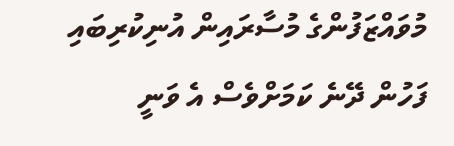މުވައްޒަފުންގެ މުސާރައިން އުނިކުރިބައި ފަހުން ދޭނެ ކަމަށްވެސް އެ ވަނީ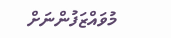މުވައްޒަފުންނަށް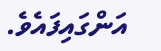އަންގައިފައެވެ.